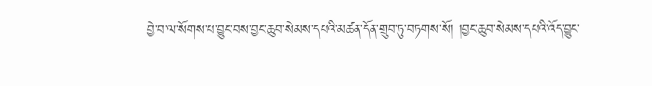བྱེ་བ་ལ་སོགས་པ་བྱུང་བས་བྱང་ཆུབ་སེམས་དཔའི་མཚན་དོན་གྲུབ་ཏུ་བཏགས་སོ། །བྱང་ཆུབ་སེམས་དཔའི་འོད་བྱུང་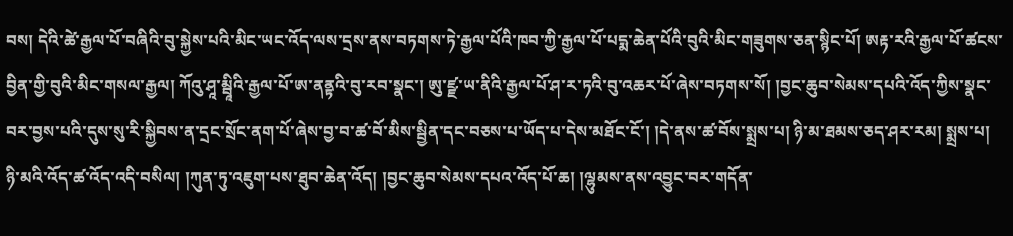བས། དེའི་ཚེ་རྒྱལ་པོ་བཞིའི་བུ་སྐྱེས་པའི་མིང་ཡང་འོད་ལས་དྲས་ནས་བཏགས་ཏེ་རྒྱལ་པོའི་ཁབ་ཀྱི་རྒྱལ་པོ་པདྨ་ཆེན་པོའི་བུའི་མིང་གཟུགས་ཅན་སྙིང་པོ། ཨརྟ་རའི་རྒྱལ་པོ་ཚངས་བྱིན་གྱི་བུའི་མིང་གསལ་རྒྱལ། ཀོའུ་ཤཱ་མྦཱིའི་རྒྱལ་པོ་ཨ་ནནྟའི་བུ་རབ་སྣང་། ཨུ་ཛྫ་ཡ་ནིའི་རྒྱལ་པོ་ཤ་ར་ཏའི་བུ་འཆར་པོ་ཞེས་བཏགས་སོ། །བྱང་ཆུབ་སེམས་དཔའི་འོད་ཀྱིས་སྣང་བར་བྱས་པའི་དུས་སུ་རི་སྐྱིབས་ན་དྲང་སྲོང་ནག་པོ་ཞེས་བྱ་བ་ཚ་བོ་མིས་སྦྱིན་དང་བཅས་པ་ཡོད་པ་དེས་མཐོང་ངོ་། །དེ་ནས་ཚ་བོས་སྨྲས་པ། ཉི་མ་ཐམས་ཅད་ཤར་རམ། སྨྲས་པ། ཉི་མའི་འོད་ཚ་འོད་འདི་བསིལ། །ཀུན་ཏུ་འཇུག་པས་ཐུབ་ཆེན་འོད། །བྱང་ཆུབ་སེམས་དཔའ་འོད་པོ་ཆ། །ལྷུམས་ནས་འབྱུང་བར་གདོན་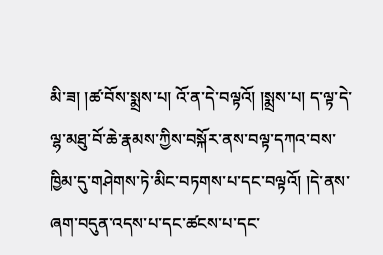མི་ཟ། །ཚ་བོས་སྨྲས་པ། འོ་ན་དེ་བལྟའོ། །སྨྲས་པ། ད་ལྟ་དེ་ལྷ་མཐུ་བོ་ཆེ་རྣམས་ཀྱིས་བསྐོར་ནས་བལྟ་དཀའ་བས་ཁྱིམ་དུ་གཤེགས་ཏེ་མིང་བཏགས་པ་དང་བལྟའོ། །དེ་ནས་ཞག་བདུན་འདས་པ་དང་ཚངས་པ་དང་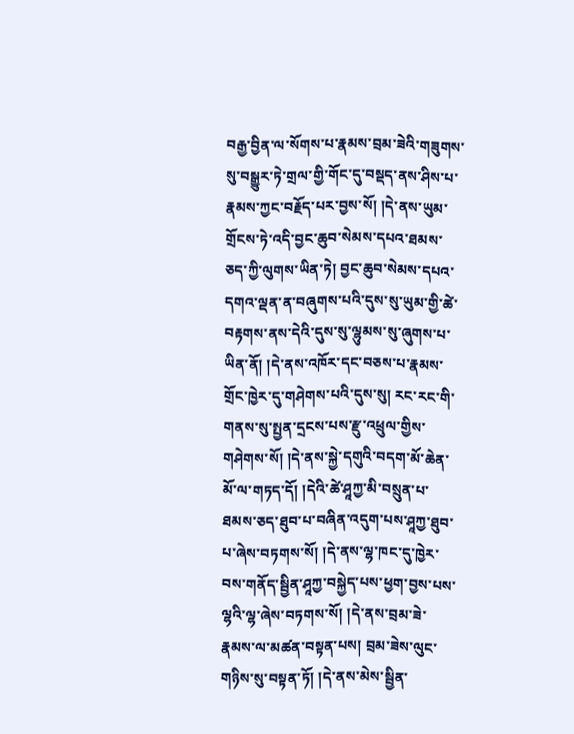བརྒྱ་བྱིན་ལ་སོགས་པ་རྣམས་བྲམ་ཟེའི་གཟུགས་སུ་བསྒྱུར་ཏེ་གྲལ་གྱི་གོང་དུ་བསྡད་ནས་ཤིས་པ་རྣམས་ཀྱང་བརྗོད་པར་བྱས་སོ། །དེ་ནས་ཡུམ་གྲོངས་ཏེ་འདི་བྱང་ཆུབ་སེམས་དཔའ་ཐམས་ཅད་ཀྱི་ལུགས་ཡིན་ཏེ། བྱང་ཆུབ་སེམས་དཔའ་དགའ་ལྡན་ན་བཞུགས་པའི་དུས་སུ་ཡུམ་གྱི་ཚེ་བརྟགས་ནས་དེའི་དུས་སུ་ལྷུམས་སུ་ཞུགས་པ་ཡིན་ནོ། །དེ་ནས་འཁོར་དང་བཅས་པ་རྣམས་གྲོང་ཁྱེར་དུ་གཤེགས་པའི་དུས་སུ། རང་རང་གི་གནས་སུ་སྤྱན་དྲངས་པས་རྫུ་འཕྲུལ་གྱིས་གཤེགས་སོ། །དེ་ནས་སྐྱེ་དགུའི་བདག་མོ་ཆེན་མོ་ལ་གཏད་དོ། །དེའི་ཚེ་ཤཱཀྱ་མི་བསྲུན་པ་ཐམས་ཅད་ཐུབ་པ་བཞིན་འདུག་པས་ཤཱཀྱ་ཐུབ་པ་ཞེས་བཏགས་སོ། །དེ་ནས་ལྷ་ཁང་དུ་ཁྱེར་བས་གནོད་སྦྱིན་ཤཱཀྱ་བསྐྱེད་པས་ཕྱག་བྱས་པས་ལྷའི་ལྷ་ཞེས་བཏགས་སོ། །དེ་ནས་བྲམ་ཟེ་རྣམས་ལ་མཚན་བསྟན་པས། བྲམ་ཟེས་ལུང་གཉིས་སུ་བསྟན་ཏོ། །དེ་ནས་མེས་སྦྱིན་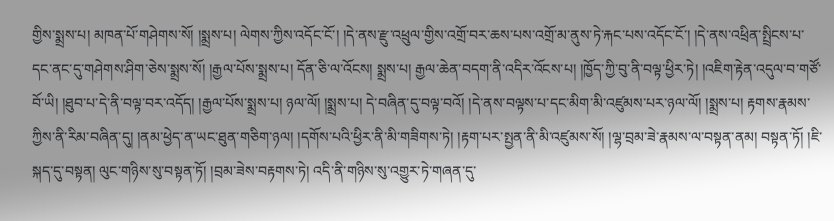གྱིས་སྨྲས་པ། མཁན་པོ་གཤེགས་སོ། །སྨྲས་པ། ལེགས་ཀྱིས་འདོང་ངོ་། །དེ་ནས་རྫུ་འཕྲུལ་གྱིས་འགྲོ་བར་ཆས་པས་འགྲོ་མ་ནུས་ཏེ་རྐང་པས་འདོང་ངོ་། །དེ་ནས་འཕྲིན་སྤྲིངས་པ་དང་ནང་དུ་གཤེགས་ཤིག་ཅེས་སྨྲས་སོ། །རྒྱལ་པོས་སྨྲས་པ། དོན་ཅི་ལ་འོངས། སྨྲས་པ། རྒྱལ་ཆེན་བདག་ནི་འདིར་འོངས་པ། །ཁྱོད་ཀྱི་བུ་ནི་བལྟ་ཕྱིར་ཏེ། །འཇིག་རྟེན་འདུལ་བ་གཙོ་བོ་ཡི། །ཐུབ་པ་དེ་ནི་བལྟ་བར་འདོད། །རྒྱལ་པོས་སྨྲས་པ། ཉལ་ལོ། །སྨྲས་པ། དེ་བཞིན་དུ་བལྟ་བའོ། །དེ་ནས་བལྟས་པ་དང་མིག་མི་འཛུམས་པར་ཉལ་ལོ། །སྨྲས་པ། རྟགས་རྣམས་ཀྱིས་ནི་རིམ་བཞིན་དུ། །ནམ་ཕྱེད་ན་ཡང་ཐུན་གཅིག་ཉལ། །དགོས་པའི་ཕྱིར་ནི་མི་གཟིགས་ཏེ། །རྟག་པར་སྤྱན་ནི་མི་འཛུམས་སོ། །ལྷ་བྲམ་ཟེ་རྣམས་ལ་བསྟན་ནམ། བསྟན་ཏོ། །ཇི་སྐད་དུ་བསྟན། ལུང་གཉིས་སུ་བསྟན་ཏོ། །བྲམ་ཟེས་བརྟགས་ཏེ། འདི་ནི་གཉིས་སུ་འགྱུར་ཏེ་གཞན་དུ་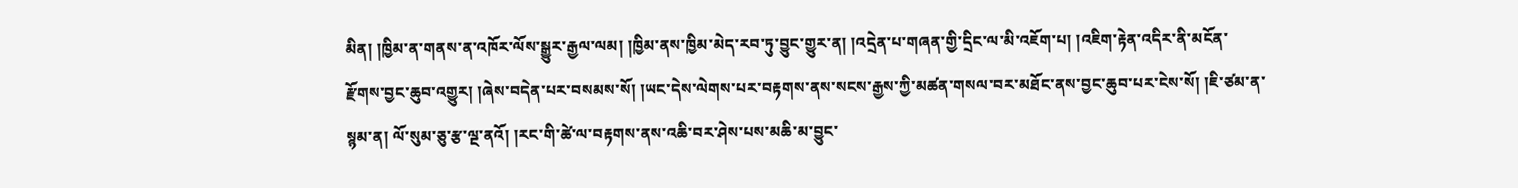མིན། །ཁྱིམ་ན་གནས་ན་འཁོར་ལོས་སྒྱུར་རྒྱལ་ལམ། །ཁྱིམ་ནས་ཁྱིམ་མེད་རབ་ཏུ་བྱུང་གྱུར་ན། །འདྲེན་པ་གཞན་གྱི་དྲིང་ལ་མི་འཇོག་པ། །འཇིག་རྟེན་འདིར་ནི་མངོན་རྫོགས་བྱང་ཆུབ་འགྱུར། །ཞེས་བདེན་པར་བསམས་སོ། །ཡང་དེས་ལེགས་པར་བརྟགས་ནས་སངས་རྒྱས་ཀྱི་མཚན་གསལ་བར་མཐོང་ནས་བྱང་ཆུབ་པར་ངེས་སོ། །ཇི་ཙམ་ན་སྙམ་ན། ལོ་སུམ་ཅུ་རྩ་ལྔ་ནའོ། །རང་གི་ཚེ་ལ་བརྟགས་ནས་འཆི་བར་ཤེས་པས་མཆི་མ་བྱུང་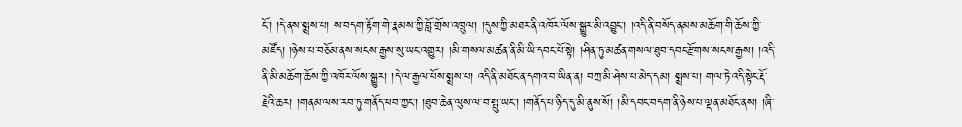ངོ་། །དེ་ནས་སྨྲས་པ། ས་བདག་རྟོག་གེ་རྣམས་ཀྱི་བློ་གྲོས་འཁྲུལ། །དུས་ཀྱི་མཐར་ནི་འཁོར་ལོས་སྒྱུར་མི་འབྱུང་། །འདི་ནི་བསོད་ནམས་མཆོག་གི་ཆོས་ཀྱི་མཛོད། །ཉེས་པ་བཅོམ་ནས་སངས་རྒྱས་སུ་ཡང་འགྱུར། །མི་གསལ་མཚན་ནི་མི་ཡི་དབང་པོ་སྟེ། །ཤིན་ཏུ་མཚན་གསལ་ཐུབ་དབང་རྫོགས་སངས་རྒྱས། །འདི་ནི་མི་མཆོག་ཆོས་ཀྱི་འཁོར་ལོས་སྒྱུར། །དེ་ལ་རྒྱལ་པོས་སྨྲས་པ། འདི་ནི་མཐོང་ན་དགའ་བ་ཡིན་ན། བཀྲ་མི་ཤེས་པ་མེད་དམ། སྨྲས་པ། གལ་ཏེ་འདི་སྟེང་རྡོ་རྗེའི་ཆར། །གནམ་ལས་རབ་ཏུ་གནོད་ཕབ་ཀྱང་། །ཐུབ་ཆེན་ལུས་ལ་བ་སྤུ་ཡང་། །གནོད་པ་ཉིད་དུ་མི་ནུས་སོ། །མི་དབང་བདག་ནི་ཉེས་པ་ལྡན་མཐོང་ནས། །ཞི་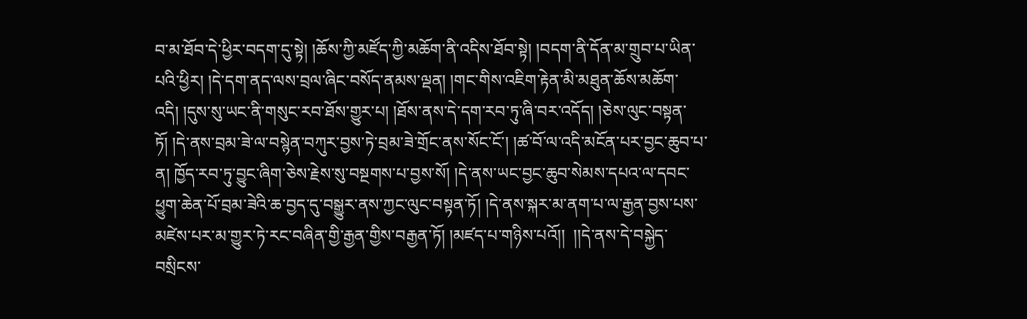བ་མ་ཐོབ་དེ་ཕྱིར་བདག་དུ་སྟེ། །ཆོས་ཀྱི་མཛོད་ཀྱི་མཆོག་ནི་འདིས་ཐོབ་སྟེ། །བདག་ནི་དོན་མ་གྲུབ་པ་ཡིན་པའི་ཕྱིར། །དེ་དག་ནད་ལས་བྲལ་ཞིང་བསོད་ནམས་ལྡན། །གང་གིས་འཇིག་རྟེན་མི་མཐུན་ཆོས་མཆོག་འདི། །དུས་སུ་ཡང་ནི་གསུང་རབ་ཐོས་གྱུར་པ། །ཐོས་ནས་དེ་དག་རབ་ཏུ་ཞི་བར་འདོད། །ཅེས་ལུང་བསྟན་ཏོ། །དེ་ནས་བྲམ་ཟེ་ལ་བསྙེན་བཀུར་བྱས་ཏེ་བྲམ་ཟེ་གྲོང་ནས་སོང་ངོ་། །ཚ་བོ་ལ་འདི་མངོན་པར་བྱང་ཆུབ་པ་ན། ཁྱོད་རབ་ཏུ་བྱུང་ཞིག་ཅེས་རྗེས་སུ་བསྔགས་པ་བྱས་སོ། །དེ་ནས་ཡང་བྱང་ཆུབ་སེམས་དཔའ་ལ་དབང་ཕྱུག་ཆེན་པོ་བྲམ་ཟེའི་ཆ་བྱད་དུ་བསྒྱུར་ནས་ཀྱང་ལུང་བསྟན་ཏོ། །དེ་ནས་སྐར་མ་ནག་པ་ལ་རྒྱན་བྱས་པས་མཛེས་པར་མ་གྱུར་ཏེ་རང་བཞིན་གྱི་རྒྱན་གྱིས་བརྒྱན་ཏོ། །མཛད་པ་གཉིས་པའོ།།  །།དེ་ནས་དེ་བསྐྱེད་བསྲིངས་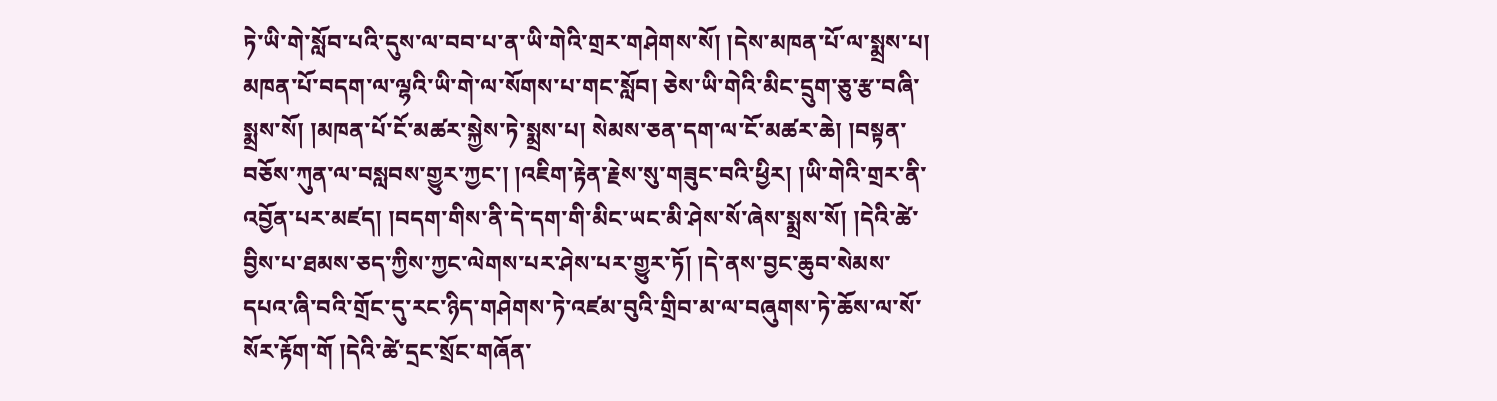ཏེ་ཡི་གེ་སློབ་པའི་དུས་ལ་བབ་པ་ན་ཡི་གེའི་གྲར་གཤེགས་སོ། །དེས་མཁན་པོ་ལ་སྨྲས་པ། མཁན་པོ་བདག་ལ་ལྷའི་ཡི་གེ་ལ་སོགས་པ་གང་སློབ། ཅེས་ཡི་གེའི་མིང་དྲུག་ཅུ་རྩ་བཞི་སྨྲས་སོ། །མཁན་པོ་ངོ་མཚར་སྐྱེས་ཏེ་སྨྲས་པ། སེམས་ཅན་དག་ལ་ངོ་མཚར་ཆེ། །བསྟན་བཅོས་ཀུན་ལ་བསླབས་གྱུར་ཀྱང་། །འཇིག་རྟེན་རྗེས་སུ་གཟུང་བའི་ཕྱིར། །ཡི་གེའི་གྲར་ནི་འབྱོན་པར་མཛད། །བདག་གིས་ནི་དེ་དག་གི་མིང་ཡང་མི་ཤེས་སོ་ཞེས་སྨྲས་སོ། །དེའི་ཚེ་བྱིས་པ་ཐམས་ཅད་ཀྱིས་ཀྱང་ལེགས་པར་ཤེས་པར་གྱུར་ཏོ། །དེ་ནས་བྱང་ཆུབ་སེམས་དཔའ་ཞི་བའི་གྲོང་དུ་རང་ཉིད་གཤེགས་ཏེ་འཛམ་བུའི་གྲིབ་མ་ལ་བཞུགས་ཏེ་ཆོས་ལ་སོ་སོར་རྟོག་གོ །དེའི་ཚེ་དྲང་སྲོང་གཞོན་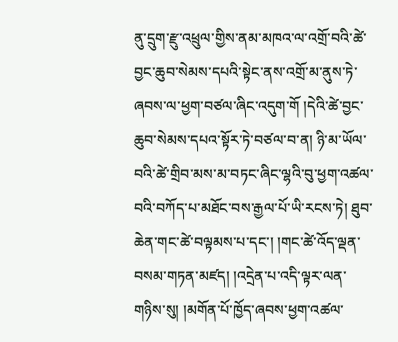ནུ་དྲུག་རྫུ་འཕྲུལ་གྱིས་ནམ་མཁའ་ལ་འགྲོ་བའི་ཚེ་བྱང་ཆུབ་སེམས་དཔའི་སྟེང་ནས་འགྲོ་མ་ནུས་ཏེ་ཞབས་ལ་ཕྱག་བཙལ་ཞིང་འདུག་གོ །དེའི་ཚེ་བྱང་ཆུབ་སེམས་དཔའ་སྟོར་ཏེ་བཙལ་བ་ན། ཉི་མ་ཡོལ་བའི་ཚེ་གྲིབ་མས་མ་བཏང་ཞིང་ལྷའི་བུ་ཕྱག་འཚལ་བའི་བཀོད་པ་མཐོང་བས་རྒྱལ་པོ་ཡི་རངས་ཏེ། ཐུབ་ཆེན་གང་ཚེ་བལྟམས་པ་དང་། །གང་ཚེ་འོད་ལྡན་བསམ་གཏན་མཛད། །འདྲེན་པ་འདི་ལྟར་ལན་གཉིས་སུ། །མགོན་པོ་ཁྱོད་ཞབས་ཕྱག་འཚལ་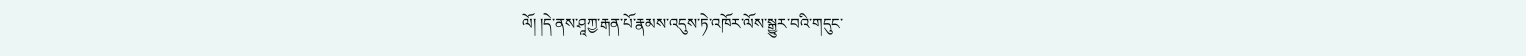ལོ། །དེ་ནས་ཤཱཀྱ་རྒན་པོ་རྣམས་འདུས་ཏེ་འཁོར་ལོས་སྒྱུར་བའི་གདུང་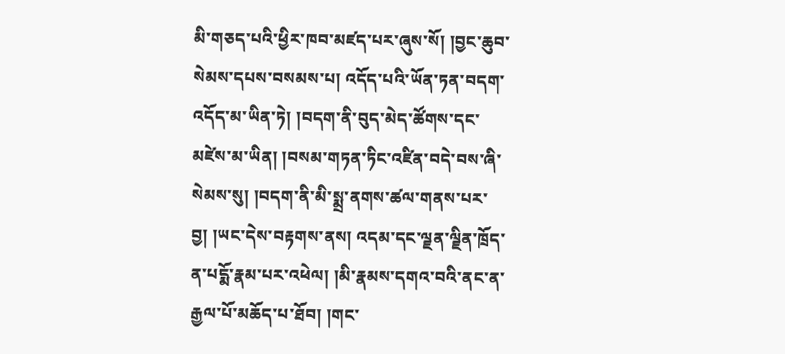མི་གཅད་པའི་ཕྱིར་ཁབ་མཛད་པར་ཞུས་སོ། །བྱང་ཆུབ་སེམས་དཔས་བསམས་པ། འདོད་པའི་ཡོན་ཏན་བདག་འདོད་མ་ཡིན་ཏེ། །བདག་ནི་བུད་མེད་ཚོགས་དང་མཛེས་མ་ཡིན། །བསམ་གཏན་ཏིང་འཛིན་བདེ་བས་ཞི་སེམས་སུ། །བདག་ནི་མི་སྨྲ་ནགས་ཚལ་གནས་པར་བྱ། །ཡང་དེས་བརྟགས་ནས། འདམ་དང་ལྗན་ལྗིན་ཁྲོད་ན་པདྨོ་རྣམ་པར་འཕེལ། །མི་རྣམས་དགའ་བའི་ནང་ན་རྒྱལ་པོ་མཆོད་པ་ཐོབ། །གང་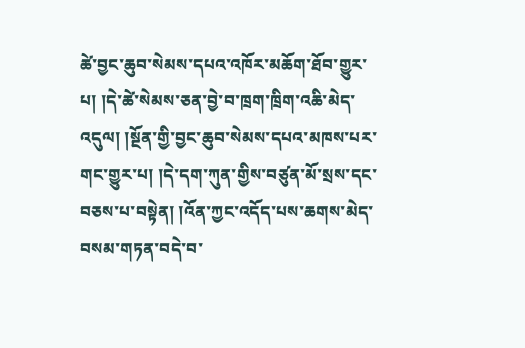ཚེ་བྱང་ཆུབ་སེམས་དཔའ་འཁོར་མཆོག་ཐོབ་གྱུར་པ། །དེ་ཚེ་སེམས་ཅན་བྱེ་བ་ཁྲག་ཁྲིག་འཆི་མེད་འདུལ། །སྔོན་གྱི་བྱང་ཆུབ་སེམས་དཔའ་མཁས་པར་གང་གྱུར་པ། །དེ་དག་ཀུན་གྱིས་བཙུན་མོ་སྲས་དང་བཅས་པ་བསྟེན། །འོན་ཀྱང་འདོད་པས་ཆགས་མེད་བསམ་གཏན་བདེ་བ་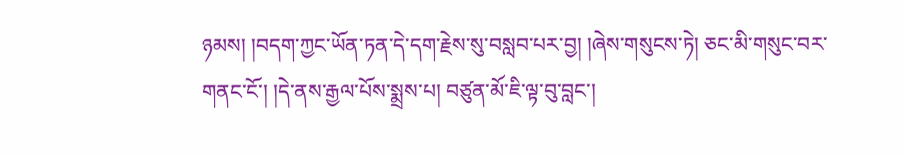ཉམས། །བདག་ཀྱང་ཡོན་ཏན་དེ་དག་རྗེས་སུ་བསླབ་པར་བྱ། །ཞེས་གསུངས་ཏེ། ཅང་མི་གསུང་བར་གནང་ངོ་། །དེ་ནས་རྒྱལ་པོས་སྨྲས་པ། བཙུན་མོ་ཇི་ལྟ་བུ་བླང་།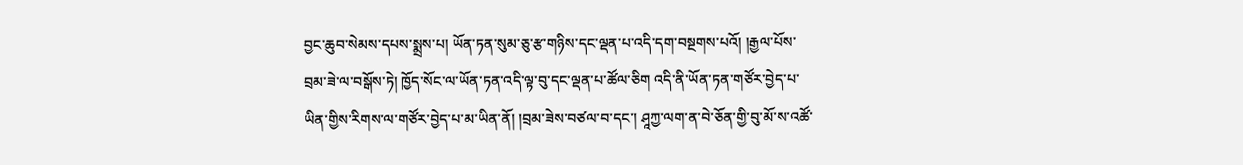བྱང་ཆུབ་སེམས་དཔས་སྨྲས་པ། ཡོན་ཏན་སུམ་ཅུ་རྩ་གཉིས་དང་ལྡན་པ་འདི་དག་བསྔགས་པའོ། །རྒྱལ་པོས་བྲམ་ཟེ་ལ་བསྒོས་ཏེ། ཁྱོད་སོང་ལ་ཡོན་ཏན་འདི་ལྟ་བུ་དང་ལྡན་པ་ཚོལ་ཅིག འདི་ནི་ཡོན་ཏན་གཙོར་བྱེད་པ་ཡིན་གྱིས་རིགས་ལ་གཙོར་བྱེད་པ་མ་ཡིན་ནོ། །བྲམ་ཟེས་བཙལ་བ་དང་། ཤཱཀྱ་ལག་ན་བེ་ཅོན་གྱི་བུ་མོ་ས་འཚོ་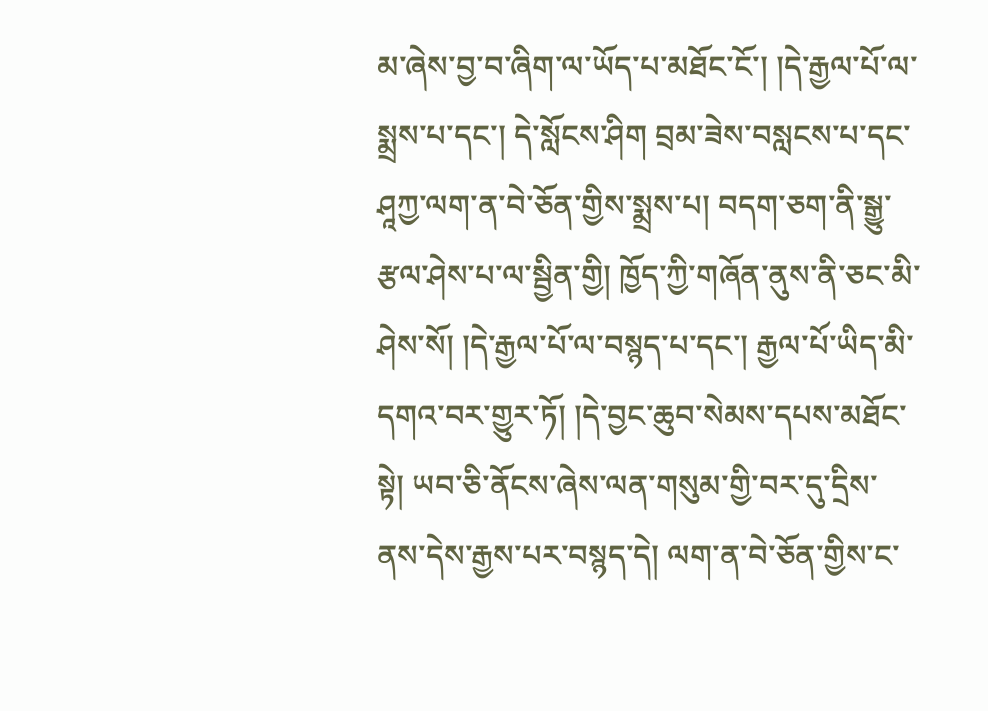མ་ཞེས་བྱ་བ་ཞིག་ལ་ཡོད་པ་མཐོང་ངོ་། །དེ་རྒྱལ་པོ་ལ་སྨྲས་པ་དང་། དེ་སློངས་ཤིག བྲམ་ཟེས་བསླངས་པ་དང་ཤཱཀྱ་ལག་ན་བེ་ཅོན་གྱིས་སྨྲས་པ། བདག་ཅག་ནི་སྒྱུ་རྩལ་ཤེས་པ་ལ་སྦྱིན་གྱི། ཁྱོད་ཀྱི་གཞོན་ནུས་ནི་ཅང་མི་ཤེས་སོ། །དེ་རྒྱལ་པོ་ལ་བསྙད་པ་དང་། རྒྱལ་པོ་ཡིད་མི་དགའ་བར་གྱུར་ཏོ། །དེ་བྱང་ཆུབ་སེམས་དཔས་མཐོང་སྟེ། ཡབ་ཅི་ནོངས་ཞེས་ལན་གསུམ་གྱི་བར་དུ་དྲིས་ནས་དེས་རྒྱས་པར་བསྙད་དེ། ལག་ན་བེ་ཅོན་གྱིས་ང་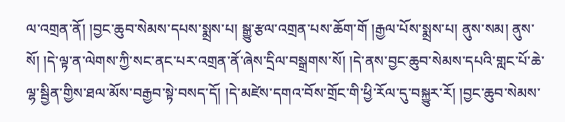ལ་འགྲན་ནོ། །བྱང་ཆུབ་སེམས་དཔས་སྨྲས་པ། སྒྱུ་རྩལ་འགྲན་པས་ཆོག་གོ །རྒྱལ་པོས་སྨྲས་པ། ནུས་སམ། ནུས་སོ། །དེ་ལྟ་ན་ལེགས་ཀྱི་སང་ནང་པར་འགྲན་ནོ་ཞེས་དྲིལ་བསྒྲགས་སོ། །དེ་ནས་བྱང་ཆུབ་སེམས་དཔའི་གླང་པོ་ཆེ་ལྷ་སྦྱིན་གྱིས་ཐལ་མོས་བརྒྱབ་སྟེ་བསད་དོ། །དེ་མཛེས་དགའ་བོས་གྲོང་གི་ཕྱི་རོལ་དུ་བསྐྱུར་རོ། །བྱང་ཆུབ་སེམས་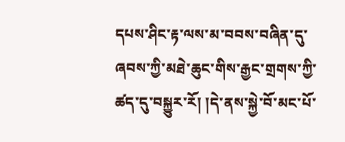དཔས་ཤིང་རྟ་ལས་མ་བབས་བཞིན་དུ་ཞབས་ཀྱི་མཐེ་ཆུང་གིས་རྒྱང་གྲགས་ཀྱི་ཚད་དུ་བསྐྱུར་རོ། །དེ་ནས་སྐྱེ་བོ་མང་པོ་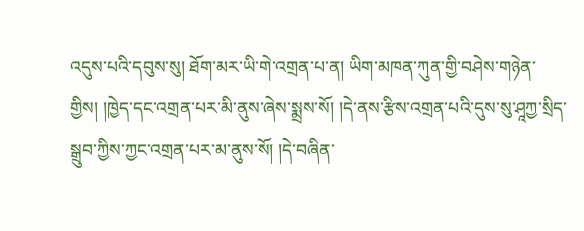འདུས་པའི་དབུས་སུ། ཐོག་མར་ཡི་གེ་འགྲན་པ་ན། ཡིག་མཁན་ཀུན་གྱི་བཤེས་གཉེན་གྱིས། །ཁྱེད་དང་འགྲན་པར་མི་ནུས་ཞེས་སྨྲས་སོ། །དེ་ནས་རྩིས་འགྲན་པའི་དུས་སུ་ཤཱཀྱ་སྲིད་སྒྲུབ་ཀྱིས་ཀྱང་འགྲན་པར་མ་ནུས་སོ། །དེ་བཞིན་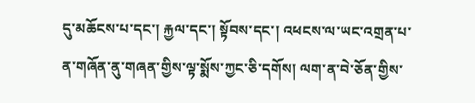དུ་མཆོངས་པ་དང་། རྐྱལ་དང་། སྟོབས་དང་། འཕངས་ལ་ཡང་འགྲན་པ་ན་གཞོན་ནུ་གཞན་གྱིས་ལྟ་སྨོས་ཀྱང་ཅི་དགོས། ལག་ན་བེ་ཅོན་གྱིས་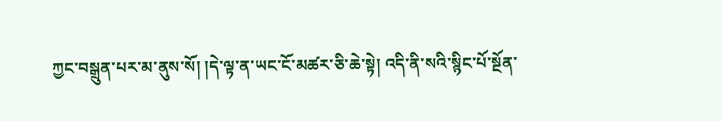ཀྱང་བསྒྲུན་པར་མ་ནུས་སོ། །དེ་ལྟ་ན་ཡང་ངོ་མཚར་ཅི་ཆེ་སྟེ། འདི་ནི་སའི་སྙིང་པོ་སྔོན་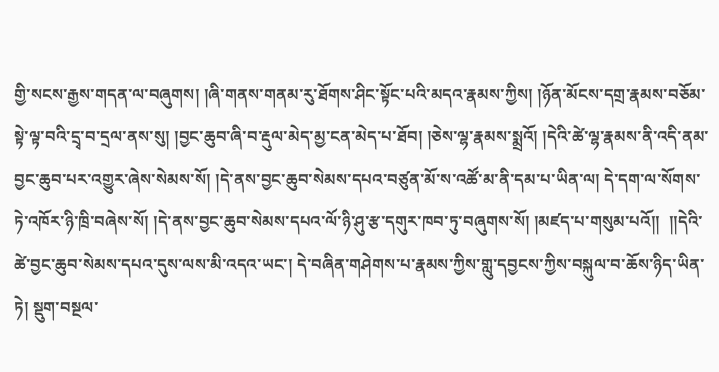གྱི་སངས་རྒྱས་གདན་ལ་བཞུགས། །ཞི་གནས་གནམ་རུ་ཐོགས་ཤིང་སྟོང་པའི་མདའ་རྣམས་ཀྱིས། །ཉོན་མོངས་དགྲ་རྣམས་བཅོམ་སྟེ་ལྟ་བའི་དྲྭ་བ་དྲལ་ནས་སུ། །བྱང་ཆུབ་ཞི་བ་རྡུལ་མེད་མྱ་ངན་མེད་པ་ཐོབ། །ཅེས་ལྷ་རྣམས་སྨྲའོ། །དེའི་ཚེ་ལྷ་རྣམས་ནི་འདི་ནམ་བྱང་ཆུབ་པར་འགྱུར་ཞེས་སེམས་སོ། །དེ་ནས་བྱང་ཆུབ་སེམས་དཔའ་བཙུན་མོ་ས་འཚོ་མ་ནི་དམ་པ་ཡིན་ལ། དེ་དག་ལ་སོགས་ཏེ་འཁོར་ཉི་ཁྲི་བཞེས་སོ། །དེ་ནས་བྱང་ཆུབ་སེམས་དཔའ་ལོ་ཉི་ཤུ་རྩ་དགུར་ཁབ་ཏུ་བཞུགས་སོ། །མཛད་པ་གསུམ་པའོ།།  །།དེའི་ཚེ་བྱང་ཆུབ་སེམས་དཔའ་དུས་ལས་མི་འདའ་ཡང་། དེ་བཞིན་གཤེགས་པ་རྣམས་ཀྱིས་གླུ་དབྱངས་ཀྱིས་བསྐུལ་བ་ཆོས་ཉིད་ཡིན་ཏེ། སྡུག་བསྔལ་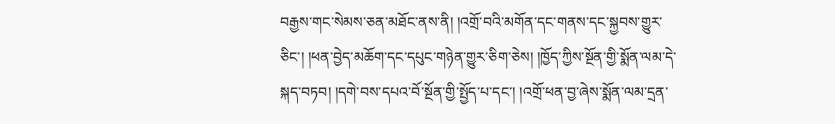བརྒྱས་གང་སེམས་ཅན་མཐོང་ནས་ནི། །འགྲོ་བའི་མགོན་དང་གནས་དང་སྐྱབས་གྱུར་ཅིང་། །ཕན་བྱེད་མཆོག་དང་དཔུང་གཉེན་གྱུར་ཅིག་ཅེས། །ཁྱོད་ཀྱིས་སྔོན་གྱི་སྨོན་ལམ་དེ་སྐད་བཏབ། །དགེ་བས་དཔའ་བོ་སྔོན་གྱི་སྤྱོད་པ་དང་། །འགྲོ་ཕན་བྱ་ཞེས་སྨོན་ལམ་དྲན་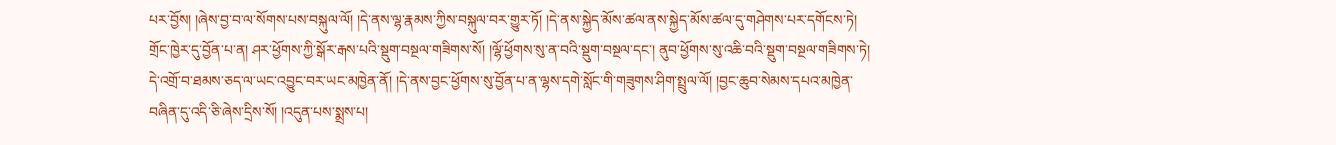པར་བྱོས། །ཞེས་བྱ་བ་ལ་སོགས་པས་བསྐུལ་ལོ། །དེ་ནས་ལྷ་རྣམས་ཀྱིས་བསྐུལ་བར་གྱུར་ཏོ། །དེ་ནས་སྐྱེད་མོས་ཚལ་ནས་སྐྱེད་མོས་ཚལ་དུ་གཤེགས་པར་དགོངས་ཏེ། གྲོང་ཁྱེར་དུ་བྱོན་པ་ན། ཤར་ཕྱོགས་ཀྱི་སྒོར་རྒས་པའི་སྡུག་བསྔལ་གཟིགས་སོ། །ལྷོ་ཕྱོགས་སུ་ན་བའི་སྡུག་བསྔལ་དང་། ནུབ་ཕྱོགས་སུ་འཆི་བའི་སྡུག་བསྔལ་གཟིགས་ཏེ། དེ་འགྲོ་བ་ཐམས་ཅད་ལ་ཡང་འབྱུང་བར་ཡང་མཁྱེན་ནོ། །དེ་ནས་བྱང་ཕྱོགས་སུ་བྱོན་པ་ན་ལྷས་དགེ་སློང་གི་གཟུགས་ཤིག་སྤྲུལ་ལོ། །བྱང་ཆུབ་སེམས་དཔའ་མཁྱེན་བཞིན་དུ་འདི་ཅི་ཞེས་དྲིས་སོ། །འདུན་པས་སྨྲས་པ།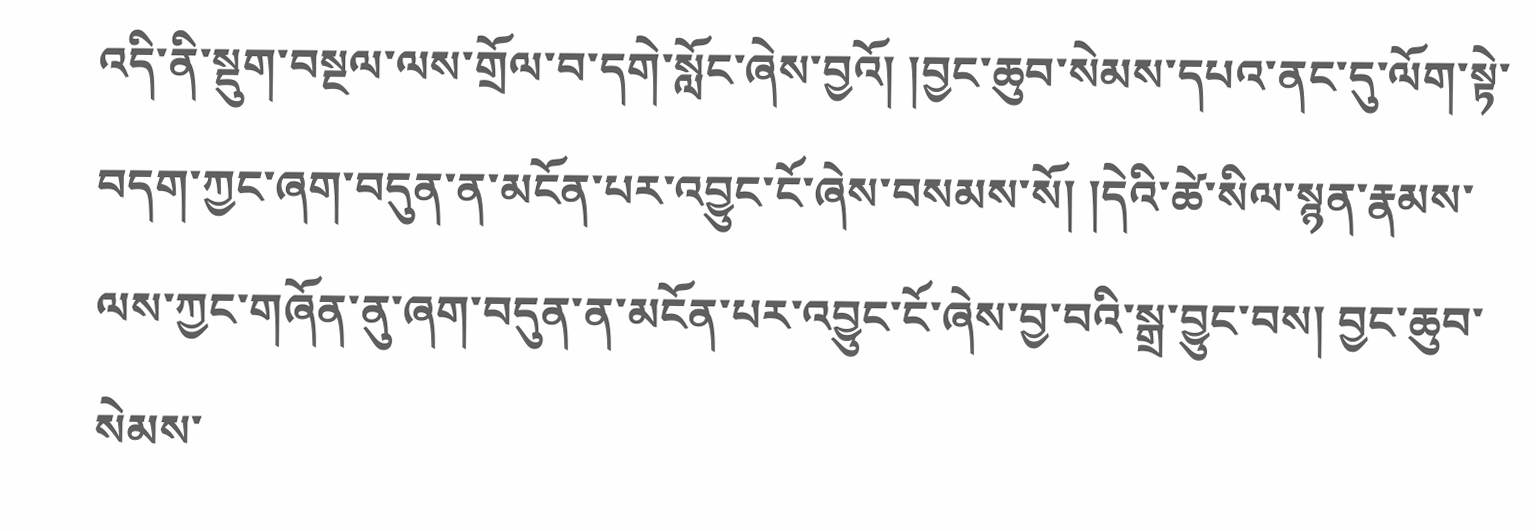འདི་ནི་སྡུག་བསྔལ་ལས་གྲོལ་བ་དགེ་སློང་ཞེས་བྱའོ། །བྱང་ཆུབ་སེམས་དཔའ་ནང་དུ་ལོག་སྟེ་བདག་ཀྱང་ཞག་བདུན་ན་མངོན་པར་འབྱུང་ངོ་ཞེས་བསམས་སོ། །དེའི་ཚེ་སིལ་སྙན་རྣམས་ལས་ཀྱང་གཞོན་ནུ་ཞག་བདུན་ན་མངོན་པར་འབྱུང་ངོ་ཞེས་བྱ་བའི་སྒྲ་བྱུང་བས། བྱང་ཆུབ་སེམས་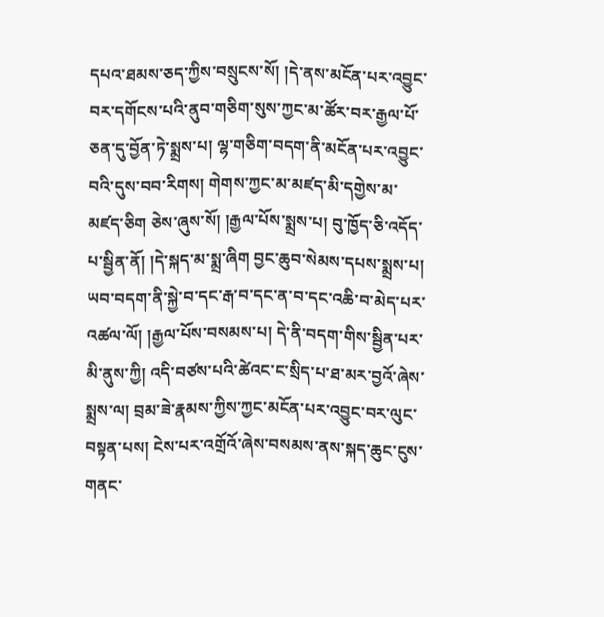དཔའ་ཐམས་ཅད་ཀྱིས་བསྲུངས་སོ། །དེ་ནས་མངོན་པར་འབྱུང་བར་དགོངས་པའི་ནུབ་གཅིག་སུས་ཀྱང་མ་ཚོར་བར་རྒྱལ་པོ་ཅན་དུ་བྱོན་ཏེ་སྨྲས་པ། ལྷ་གཅིག་བདག་ནི་མངོན་པར་འབྱུང་བའི་དུས་བབ་རིགས། གེགས་ཀྱང་མ་མཛད་མི་དགྱེས་མ་མཛད་ཅིག ཅེས་ཞུས་སོ། །རྒྱལ་པོས་སྨྲས་པ། བུ་ཁྱོད་ཅི་འདོད་པ་སྦྱིན་ནོ། །དེ་སྐད་མ་སྨྲ་ཞིག བྱང་ཆུབ་སེམས་དཔས་སྨྲས་པ། ཡབ་བདག་ནི་སྐྱེ་བ་དང་རྒ་བ་དང་ན་བ་དང་འཆི་བ་མེད་པར་འཚལ་ལོ། །རྒྱལ་པོས་བསམས་པ། དེ་ནི་བདག་གིས་སྦྱིན་པར་མི་ནུས་ཀྱི། འདི་བཙས་པའི་ཚེའང་ང་སྲིད་པ་ཐ་མར་བྱའོ་ཞེས་སྨྲས་ལ། བྲམ་ཟེ་རྣམས་ཀྱིས་ཀྱང་མངོན་པར་འབྱུང་བར་ལུང་བསྟན་པས། ངེས་པར་འགྲོའོ་ཞེས་བསམས་ནས་སྐད་ཆུང་ངུས་གནང་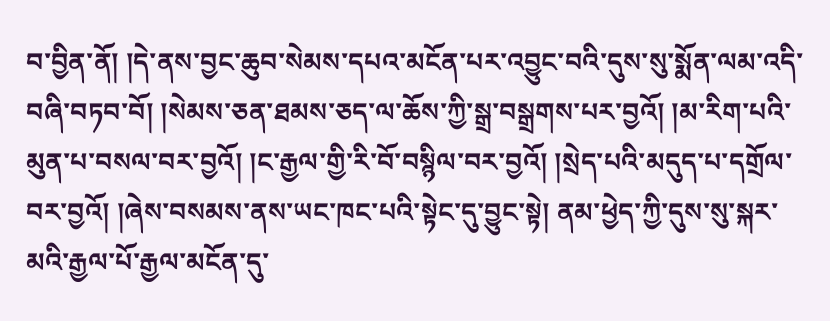བ་བྱིན་ནོ། །དེ་ནས་བྱང་ཆུབ་སེམས་དཔའ་མངོན་པར་འབྱུང་བའི་དུས་སུ་སྨོན་ལམ་འདི་བཞི་བཏབ་བོ། །སེམས་ཅན་ཐམས་ཅད་ལ་ཆོས་ཀྱི་སྒྲ་བསྒྲགས་པར་བྱའོ། །མ་རིག་པའི་མུན་པ་བསལ་བར་བྱའོ། །ང་རྒྱལ་གྱི་རི་བོ་བསྙིལ་བར་བྱའོ། །སྲེད་པའི་མདུད་པ་དགྲོལ་བར་བྱའོ། །ཞེས་བསམས་ནས་ཡང་ཁང་པའི་སྟེང་དུ་བྱུང་སྟེ། ནམ་ཕྱེད་ཀྱི་དུས་སུ་སྐར་མའི་རྒྱལ་པོ་རྒྱལ་མངོན་དུ་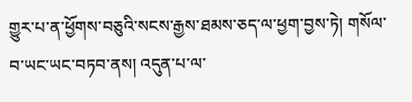གྱུར་པ་ན་ཕྱོགས་བཅུའི་སངས་རྒྱས་ཐམས་ཅད་ལ་ཕྱག་བྱས་ཏེ། གསོལ་བ་ཡང་ཡང་བཏབ་ནས། འདུན་པ་ལ་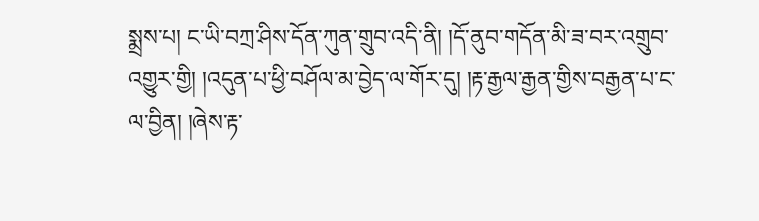སྨྲས་པ། ང་ཡི་བཀྲ་ཤིས་དོན་ཀུན་གྲུབ་འདི་ནི། །དོ་ནུབ་གདོན་མི་ཟ་བར་འགྲུབ་འགྱུར་གྱི། །འདུན་པ་ཕྱི་བཤོལ་མ་བྱེད་ལ་གོར་དུ། །རྟ་རྒྱལ་རྒྱན་གྱིས་བརྒྱན་པ་ང་ལ་བྱིན། །ཞེས་རྟ་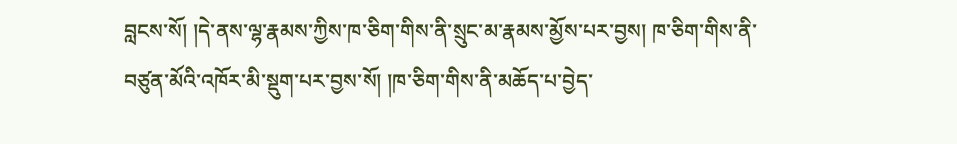བླངས་སོ། །དེ་ནས་ལྷ་རྣམས་ཀྱིས་ཁ་ཅིག་གིས་ནི་སྲུང་མ་རྣམས་མྱོས་པར་བྱས། ཁ་ཅིག་གིས་ནི་བཙུན་མོའི་འཁོར་མི་སྡུག་པར་བྱས་སོ། །ཁ་ཅིག་གིས་ནི་མཆོད་པ་བྱེད་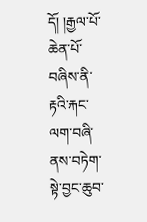དོ། །རྒྱལ་པོ་ཆེན་པོ་བཞིས་ནི་རྟའི་རྐང་ལག་བཞི་ནས་བཏེག་སྟེ་བྱང་ཆུབ་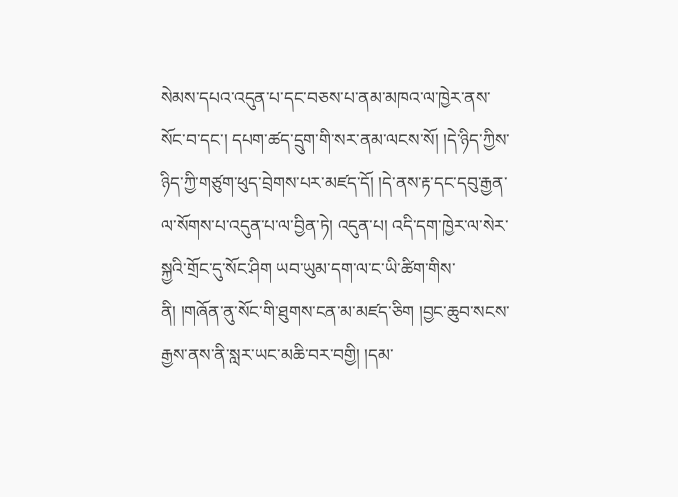སེམས་དཔའ་འདུན་པ་དང་བཅས་པ་ནམ་མཁའ་ལ་ཁྱེར་ནས་སོང་བ་དང་། དཔག་ཚད་དྲུག་གི་སར་ནམ་ལངས་སོ། །དེ་ཉིད་ཀྱིས་ཉིད་ཀྱི་གཙུག་ཕུད་བྲེགས་པར་མཛད་དོ། །དེ་ནས་རྟ་དང་དབུ་རྒྱན་ལ་སོགས་པ་འདུན་པ་ལ་བྱིན་ཏེ། འདུན་པ། འདི་དག་ཁྱེར་ལ་སེར་སྐྱའི་གྲོང་དུ་སོང་ཤིག ཡབ་ཡུམ་དག་ལ་ང་ཡི་ཚིག་གིས་ནི། །གཞོན་ནུ་སོང་གི་ཐུགས་ངན་མ་མཛད་ཅིག །བྱང་ཆུབ་སངས་རྒྱས་ནས་ནི་སླར་ཡང་མཆི་བར་བགྱི། །དམ་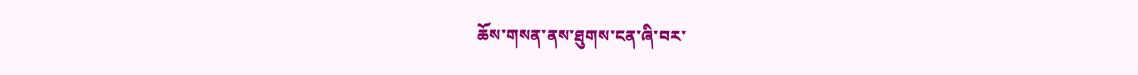ཆོས་གསན་ནས་ཐུགས་ངན་ཞི་བར་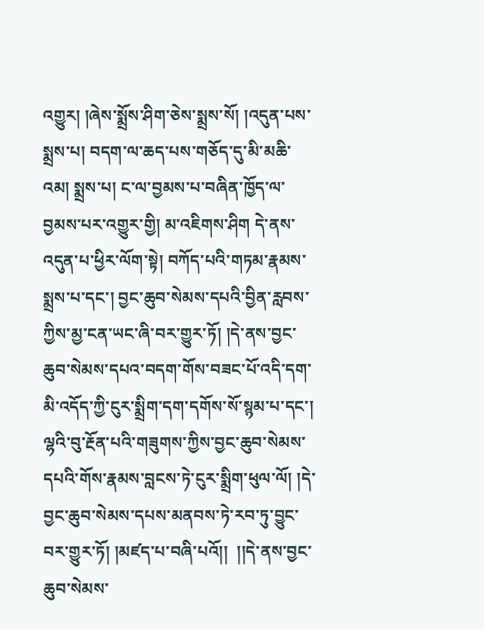འགྱུར། །ཞེས་སྨྲོས་ཤིག་ཅེས་སྨྲས་སོ། །འདུན་པས་སྨྲས་པ། བདག་ལ་ཆད་པས་གཅོད་དུ་མི་མཆི་འམ། སྨྲས་པ། ང་ལ་བྱམས་པ་བཞིན་ཁྱོད་ལ་བྱམས་པར་འགྱུར་གྱི། མ་འཇིགས་ཤིག དེ་ནས་འདུན་པ་ཕྱིར་ལོག་སྟེ། བཀོད་པའི་གཏམ་རྣམས་སྨྲས་པ་དང་། བྱང་ཆུབ་སེམས་དཔའི་བྱིན་རླབས་ཀྱིས་མྱ་ངན་ཡང་ཞི་བར་གྱུར་ཏོ། །དེ་ནས་བྱང་ཆུབ་སེམས་དཔའ་བདག་གོས་བཟང་པོ་འདི་དག་མི་འདོད་ཀྱི་ངུར་སྨྲིག་དག་དགོས་སོ་སྙམ་པ་དང་། ལྷའི་བུ་རྔོན་པའི་གཟུགས་ཀྱིས་བྱང་ཆུབ་སེམས་དཔའི་གོས་རྣམས་བླངས་ཏེ་ངུར་སྨྲིག་ཕུལ་ལོ། །དེ་བྱང་ཆུབ་སེམས་དཔས་མནབས་ཏེ་རབ་ཏུ་བྱུང་བར་གྱུར་ཏོ། །མཛད་པ་བཞི་པའོ།།  །།དེ་ནས་བྱང་ཆུབ་སེམས་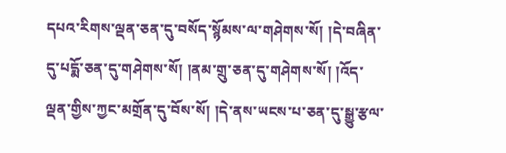དཔའ་རིགས་ལྡན་ཅན་དུ་བསོད་སྙོམས་ལ་གཤེགས་སོ། །དེ་བཞིན་དུ་པདྨོ་ཅན་དུ་གཤེགས་སོ། །ནམ་གྲུ་ཅན་དུ་གཤེགས་སོ། །འོད་ལྡན་གྱིས་ཀྱང་མགྲོན་དུ་བོས་སོ། །དེ་ནས་ཡངས་པ་ཅན་དུ་སྒྱུ་རྩལ་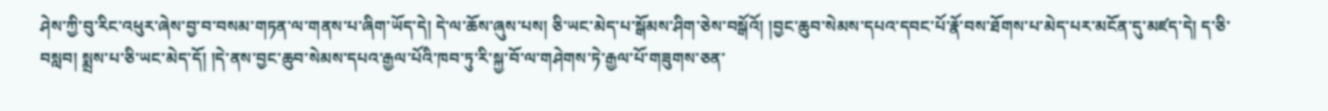ཤེས་ཀྱི་བུ་རིང་འཕུར་ཞེས་བྱ་བ་བསམ་གཏན་ལ་གནས་པ་ཞིག་ཡོད་དེ། དེ་ལ་ཆོས་ཞུས་པས། ཅི་ཡང་མེད་པ་སྒོམས་ཤིག་ཅེས་བསྒོའོ། །བྱང་ཆུབ་སེམས་དཔའ་དབང་པོ་རྣོ་བས་ཐོགས་པ་མེད་པར་མངོན་དུ་མཛད་དེ། ད་ཅི་བསླབ། སྨྲས་པ་ཅི་ཡང་མེད་དོ། །དེ་ནས་བྱང་ཆུབ་སེམས་དཔའ་རྒྱལ་པོའི་ཁབ་ཏུ་རི་སྐྱ་བོ་ལ་གཤེགས་ཏེ་རྒྱལ་པོ་གཟུགས་ཅན་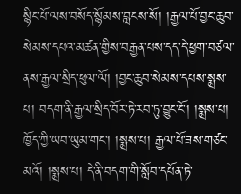སྙིང་པོ་ལས་བསོད་སྙོམས་བླངས་སོ། །རྒྱལ་པོ་བྱང་ཆུབ་སེམས་དཔའ་མཚན་གྱིས་བརྒྱན་པས་དད་དེ་ཕྱག་བཙལ་ནས་རྒྱལ་སྲིད་ཕུལ་ལོ། །བྱང་ཆུབ་སེམས་དཔས་སྨྲས་པ། བདག་ནི་རྒྱལ་སྲིད་བོར་ཏེ་རབ་ཏུ་བྱུང་ངོ་། །སྨྲས་པ། ཁྱོད་ཀྱི་ཡབ་ཡུམ་གང་། །སྨྲས་པ། རྒྱལ་པོ་ཟས་གཙང་མའོ། །སྨྲས་པ། དེ་ནི་བདག་གི་སློབ་དཔོན་ཏེ་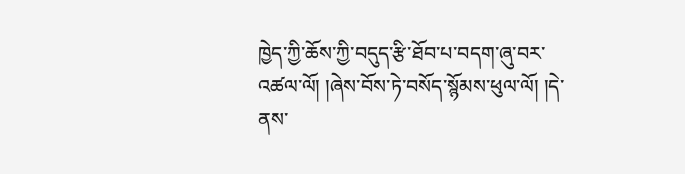ཁྱེད་ཀྱི་ཆོས་ཀྱི་བདུད་རྩི་ཐོབ་པ་བདག་ཞུ་བར་འཚལ་ལོ། །ཞེས་བོས་ཏེ་བསོད་སྙོམས་ཕུལ་ལོ། །དེ་ནས་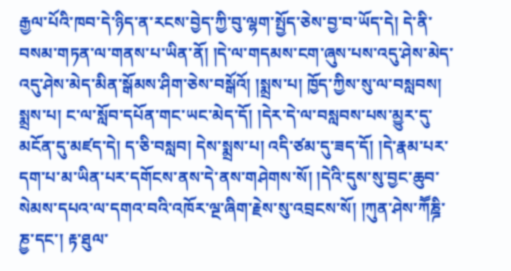རྒྱལ་པོའི་ཁབ་དེ་ཉིད་ན་རངས་བྱེད་ཀྱི་བུ་ལྷག་སྤྱོད་ཅེས་བྱ་བ་ཡོད་དེ། དེ་ནི་བསམ་གཏན་ལ་གནས་པ་ཡིན་ནོ། །དེ་ལ་གདམས་ངག་ཞུས་པས་འདུ་ཤེས་མེད་འདུ་ཤེས་མེད་མིན་སྒོམས་ཤིག་ཅེས་བསྒོའོ། །སྨྲས་པ། ཁྱོད་ཀྱིས་སུ་ལ་བསླབས། སྨྲས་པ། ང་ལ་སློབ་དཔོན་གང་ཡང་མེད་དོ། །དེར་དེ་ལ་བསླབས་པས་མྱུར་དུ་མངོན་དུ་མཛད་དེ། ད་ཅི་བསླབ། དེས་སྨྲས་པ། འདི་ཙམ་དུ་ཟད་དོ། །དེ་རྣམ་པར་དག་པ་མ་ཡིན་པར་དགོངས་ནས་དེ་ནས་གཤེགས་སོ། །དེའི་དུས་སུ་བྱང་ཆུབ་སེམས་དཔའ་ལ་དགའ་བའི་འཁོར་ལྔ་ཞིག་རྗེས་སུ་འབྲངས་སོ། །ཀུན་ཤེས་ཀཽཎྜི་ཎྱ་དང་། རྟ་ཐུལ་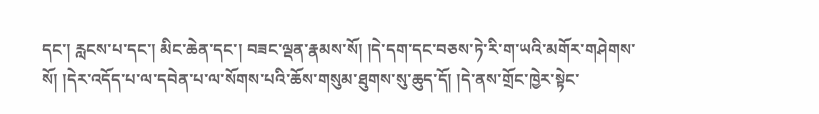དང་། རླངས་པ་དང་། མིང་ཆེན་དང་། བཟང་ལྡན་རྣམས་སོ། །དེ་དག་དང་བཅས་ཏེ་རི་ག་ཡའི་མགོར་གཤེགས་སོ། །དེར་འདོད་པ་ལ་དབེན་པ་ལ་སོགས་པའི་ཆོས་གསུམ་ཐུགས་སུ་ཆུད་དོ། །དེ་ནས་གྲོང་ཁྱེར་སྟེང་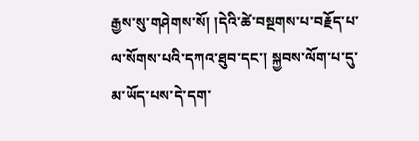རྒྱས་སུ་གཤེགས་སོ། །དེའི་ཚེ་བསྔགས་པ་བརྗོད་པ་ལ་སོགས་པའི་དཀའ་ཐུབ་དང་། སྐྱབས་ལོག་པ་དུ་མ་ཡོད་པས་དེ་དག་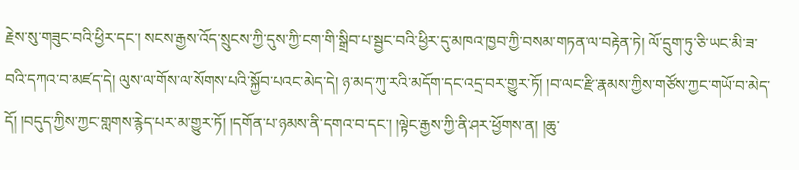རྗེས་སུ་གཟུང་བའི་ཕྱིར་དང་། སངས་རྒྱས་འོད་སྲུངས་ཀྱི་དུས་ཀྱི་ངག་གི་སྒྲིབ་པ་སྦྱང་བའི་ཕྱིར་དུ་མཁའ་ཁྱབ་ཀྱི་བསམ་གཏན་ལ་བརྟེན་ཏེ། ལོ་དྲུག་ཏུ་ཅི་ཡང་མི་ཟ་བའི་དཀའ་བ་མཛད་དེ། ལུས་ལ་གོས་ལ་སོགས་པའི་སྐྱོབ་པའང་མེད་དེ། ཉ་མད་ཀུ་རའི་མདོག་དང་འདྲ་བར་གྱུར་ཏོ། །བ་ལང་རྫི་རྣམས་ཀྱིས་གཙོས་ཀྱང་གཡོ་བ་མེད་དོ། །བདུད་ཀྱིས་ཀྱང་གླགས་རྙེད་པར་མ་གྱུར་ཏོ། །དགོན་པ་ཉམས་ནི་དགའ་བ་དང་། །ལྟེང་རྒྱས་ཀྱི་ནི་ཤར་ཕྱོགས་ན། །ཆུ་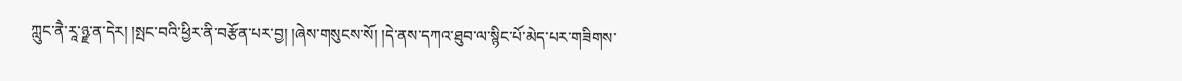ཀླུང་ནཻ་རཱ་ཉྫ་ན་དེར། །སྤང་བའི་ཕྱིར་ནི་བརྩོན་པར་བྱ། །ཞེས་གསུངས་སོ། །དེ་ནས་དཀའ་ཐུབ་ལ་སྙིང་པོ་མེད་པར་གཟིགས་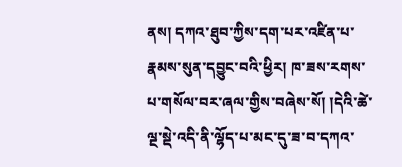ནས། དཀའ་ཐུབ་ཀྱིས་དག་པར་འཛིན་པ་རྣམས་སུན་དབྱུང་བའི་ཕྱིར། ཁ་ཟས་རགས་པ་གསོལ་བར་ཞལ་གྱིས་བཞེས་སོ། །དེའི་ཚེ་ལྔ་སྡེ་འདི་ནི་ལྷོད་པ་མང་དུ་ཟ་བ་དཀའ་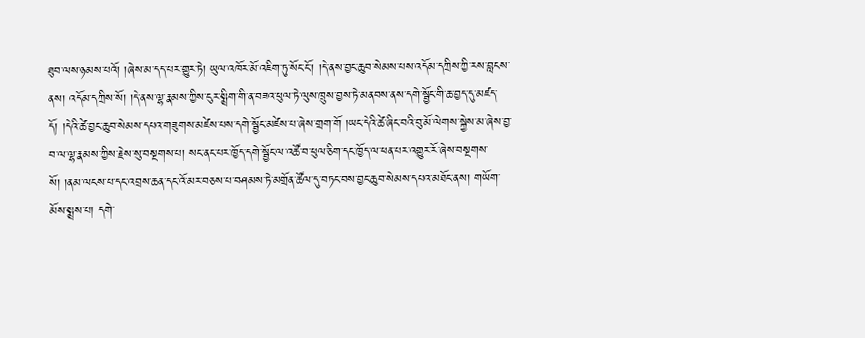ཐུབ་ལས་ཉམས་པའོ། །ཞེས་མ་དད་པར་གྱུར་ཏེ། ཡུལ་འཁོར་མོ་འཇིག་ཏུ་སོང་ངོ་། །དེ་ནས་བྱང་ཆུབ་སེམས་པས་འདོམ་དཀྲིས་ཀྱི་རས་བླངས་ནས། འདོམ་དཀྲིས་སོ། །དེ་ནས་ལྷ་རྣམས་ཀྱིས་ངུར་སྨྲིག་གི་ན་བཟའ་ཕུལ་ཏེ་ལུས་ཁྲུས་བྱས་ཏེ་མནབས་ནས་དགེ་སྦྱོང་གི་ཆ་བྱད་དུ་མཛད་དོ། །དེའི་ཚེ་བྱང་ཆུབ་སེམས་དཔའ་གཟུགས་མཛེས་པས་དགེ་སྦྱོང་མཛེས་པ་ཞེས་གྲག་གོ །ཡང་དེའི་ཚེ་ཞིང་བའི་བུ་མོ་ལེགས་སྐྱེས་མ་ཞེས་བྱ་བ་ལ་ལྷ་རྣམས་ཀྱིས་རྗེས་སུ་བསྔགས་པ། སང་ནང་པར་ཁྱོད་དགེ་སྦྱོང་ལ་འཚོ་བ་ཕུལ་ཅིག་དང་ཁྱོད་ལ་ཕན་པར་འགྱུར་རོ་ཞེས་བསྔགས་སོ། །ནམ་ལངས་པ་དང་འབྲས་ཆན་དང་འོ་མར་བཅས་པ་བཤམས་ཏེ་མགྲོན་ཚོལ་དུ་བཏང་བས་བྱང་ཆུབ་སེམས་དཔའ་མཐོང་ནས། གཡོག་མོས་སྨྲས་པ། དགེ་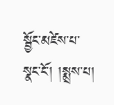སྦྱོང་མཛེས་པ་སྣང་ངོ་། །སྨྲས་པ།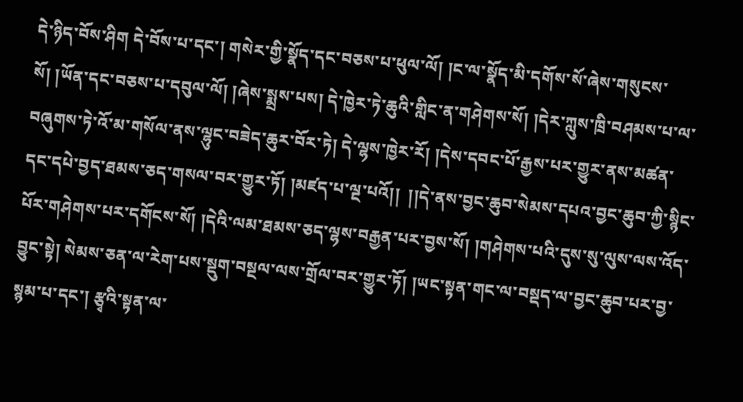དེ་ཉིད་བོས་ཤིག དེ་བོས་པ་དང་། གསེར་གྱི་སྣོད་དང་བཅས་པ་ཕུལ་ལོ། །ང་ལ་སྣོད་མི་དགོས་སོ་ཞེས་གསུངས་སོ། །ཡོན་དང་བཅས་པ་དབུལ་ལོ། །ཞེས་སྨྲས་པས། དེ་ཁྱེར་ཏེ་ཆུའི་གླིང་ན་གཤེགས་སོ། །དེར་ཀླུས་ཁྲི་བཤམས་པ་ལ་བཞུགས་ཏེ་འོ་མ་གསོལ་ནས་ལྷུང་བཟེད་ཆུར་བོར་ཏེ། དེ་ལྷས་ཁྱེར་རོ། །དེས་དབང་པོ་རྒྱས་པར་གྱུར་ནས་མཚན་དང་དཔེ་བྱད་ཐམས་ཅད་གསལ་བར་གྱུར་ཏོ། །མཛད་པ་ལྔ་པའོ།།  །།དེ་ནས་བྱང་ཆུབ་སེམས་དཔའ་བྱང་ཆུབ་ཀྱི་སྙིང་པོར་གཤེགས་པར་དགོངས་སོ། །དེའི་ལམ་ཐམས་ཅད་ལྷས་བརྒྱན་པར་བྱས་སོ། །གཤེགས་པའི་དུས་སུ་ལུས་ལས་འོད་བྱུང་སྟེ། སེམས་ཅན་ལ་རེག་པས་སྡུག་བསྔལ་ལས་གྲོལ་བར་གྱུར་ཏོ། །ཡང་སྟན་གང་ལ་བསྡད་ལ་བྱང་ཆུབ་པར་བྱ་སྙམ་པ་དང་། རྩྭའི་སྟན་ལ་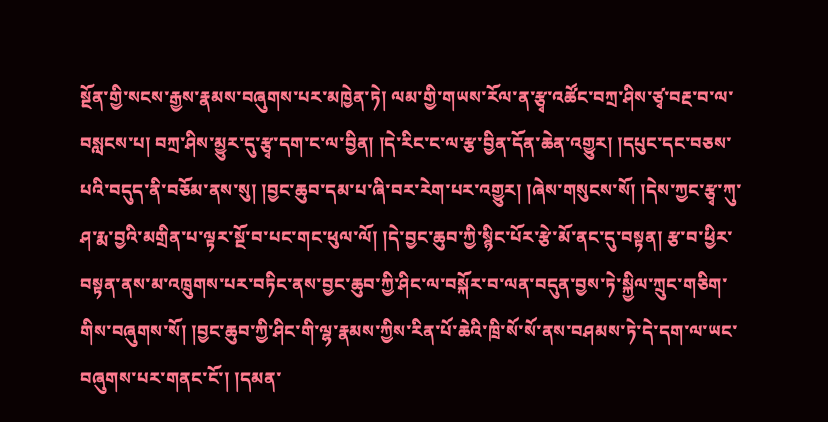སྔོན་གྱི་སངས་རྒྱས་རྣམས་བཞུགས་པར་མཁྱེན་ཏེ། ལམ་གྱི་གཡས་རོལ་ན་རྩྭ་འཚོང་བཀྲ་ཤིས་ཙྭ་བརྔ་བ་ལ་བསླངས་པ། བཀྲ་ཤིས་མྱུར་དུ་རྩྭ་དག་ང་ལ་བྱིན། །དེ་རིང་ང་ལ་རྩ་བྱིན་དོན་ཆེན་འགྱུར། །དཔུང་དང་བཅས་པའི་བདུད་ནི་བཅོམ་ནས་སུ། །བྱང་ཆུབ་དམ་པ་ཞི་བར་རེག་པར་འགྱུར། །ཞེས་གསུངས་སོ། །དེས་ཀྱང་རྩྭ་ཀུ་ཤ་རྨ་བྱའི་མགྲིན་པ་ལྟར་སྔོ་བ་པང་གང་ཕུལ་ལོ། །དེ་བྱང་ཆུབ་ཀྱི་སྙིང་པོར་རྩེ་མོ་ནང་དུ་བསྟན། རྩ་བ་ཕྱིར་བསྟན་ནས་མ་འཁྲུགས་པར་བཏིང་ནས་བྱང་ཆུབ་ཀྱི་ཤིང་ལ་བསྐོར་བ་ལན་བདུན་བྱས་ཏེ་སྐྱིལ་ཀྲུང་གཅིག་གིས་བཞུགས་སོ། །བྱང་ཆུབ་ཀྱི་ཤིང་གི་ལྷ་རྣམས་ཀྱིས་རིན་པོ་ཆེའི་ཁྲི་སོ་སོ་ནས་བཤམས་ཏེ་དེ་དག་ལ་ཡང་བཞུགས་པར་གནང་ངོ་། །དམན་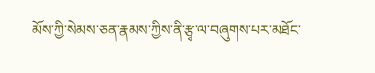མོས་ཀྱི་སེམས་ཅན་རྣམས་ཀྱིས་ནི་རྩྭ་ལ་བཞུགས་པར་མཐོང་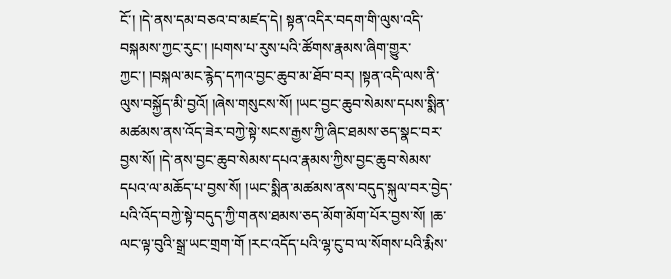ངོ་། །དེ་ནས་དམ་བཅའ་བ་མཛད་དེ། སྟན་འདིར་བདག་གི་ལུས་འདི་བསྐམས་ཀྱང་རུང་། །པགས་པ་རུས་པའི་ཚོགས་རྣམས་ཞིག་གྱུར་ཀྱང་། །བསྐལ་མང་རྙེད་དཀའ་བྱང་ཆུབ་མ་ཐོབ་བར། །སྟན་འདི་ལས་ནི་ལུས་བསྐྱོད་མི་བྱའོ། །ཞེས་གསུངས་སོ། །ཡང་བྱང་ཆུབ་སེམས་དཔས་སྨིན་མཚམས་ནས་འོད་ཟེར་བཀྱེ་སྟེ་སངས་རྒྱས་ཀྱི་ཞིང་ཐམས་ཅད་སྣང་བར་བྱས་སོ། །དེ་ནས་བྱང་ཆུབ་སེམས་དཔའ་རྣམས་ཀྱིས་བྱང་ཆུབ་སེམས་དཔའ་ལ་མཆོད་པ་བྱས་སོ། །ཡང་སྨིན་མཚམས་ནས་བདུད་སྐུལ་བར་བྱེད་པའི་འོད་བཀྱེ་སྟེ་བདུད་ཀྱི་གནས་ཐམས་ཅད་མོག་མོག་པོར་བྱས་སོ། །ཆ་ལང་ལྟ་བུའི་སྒྲ་ཡང་གྲག་གོ །རང་འདོད་པའི་ལྷ་ངུ་བ་ལ་སོགས་པའི་རྨིས་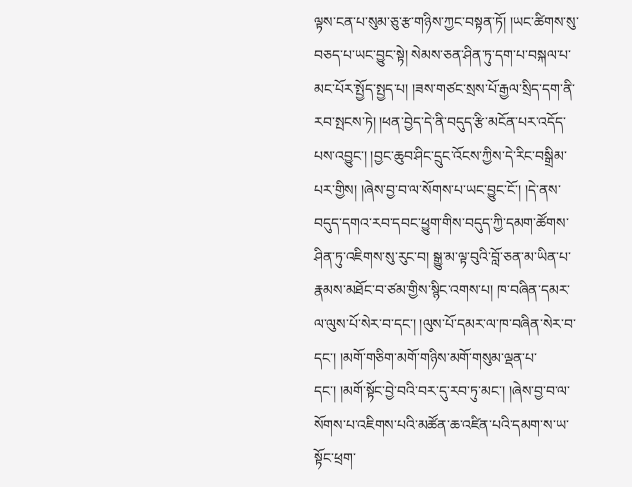ལྟས་ངན་པ་སུམ་ཅུ་རྩ་གཉིས་ཀྱང་བསྟན་ཏོ། །ཡང་ཚིགས་སུ་བཅད་པ་ཡང་བྱུང་སྟེ། སེམས་ཅན་ཤིན་ཏུ་དག་པ་བསྐལ་པ་མང་པོར་སྤྱོད་སྤྱད་པ། །ཟས་གཙང་སྲས་པོ་རྒྱལ་སྲིད་དག་ནི་རབ་སྤངས་ཏེ། །ཕན་བྱེད་དེ་ནི་བདུད་རྩི་མངོན་པར་འདོད་པས་འབྱུང་། །བྱང་ཆུབ་ཤིང་དྲུང་འོངས་ཀྱིས་དེ་རིང་བསྒྲིམ་པར་གྱིས། །ཞེས་བྱ་བ་ལ་སོགས་པ་ཡང་བྱུང་ངོ་། །དེ་ནས་བདུད་དགའ་རབ་དབང་ཕྱུག་གིས་བདུད་ཀྱི་དམག་ཚོགས་ཤིན་ཏུ་འཇིགས་སུ་རུང་བ། སྒྱུ་མ་ལྟ་བུའི་བློ་ཅན་མ་ཡིན་པ་རྣམས་མཐོང་བ་ཙམ་གྱིས་སྙིང་འགས་པ། ཁ་བཞིན་དམར་ལ་ལུས་པོ་སེར་བ་དང་། །ལུས་པོ་དམར་ལ་ཁ་བཞིན་སེར་བ་དང་། །མགོ་གཅིག་མགོ་གཉིས་མགོ་གསུམ་ལྡན་པ་དང་། །མགོ་སྟོང་བྱེ་བའི་བར་དུ་རབ་ཏུ་མང་། །ཞེས་བྱ་བ་ལ་སོགས་པ་འཇིགས་པའི་མཚོན་ཆ་འཛིན་པའི་དམག་ས་ཡ་སྟོང་ཕྲག་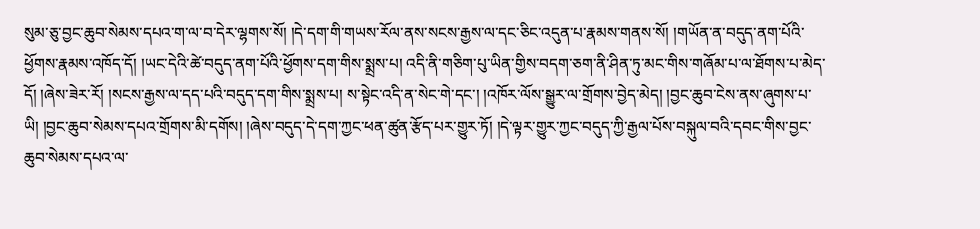སུམ་ཅུ་བྱང་ཆུབ་སེམས་དཔའ་ག་ལ་བ་དེར་ལྷགས་སོ། །དེ་དག་གི་གཡས་རོལ་ནས་སངས་རྒྱས་ལ་དང་ཅིང་འདུན་པ་རྣམས་གནས་སོ། །གཡོན་ན་བདུད་ནག་པོའི་ཕྱོགས་རྣམས་འཁོད་དོ། །ཡང་དེའི་ཚེ་བདུད་ནག་པོའི་ཕྱོགས་དག་གིས་སྨྲས་པ། འདི་ནི་གཅིག་པུ་ཡིན་གྱིས་བདག་ཅག་ནི་ཤིན་ཏུ་མང་གིས་གཞོམ་པ་ལ་ཐོགས་པ་མེད་དོ། །ཞེས་ཟེར་རོ། །སངས་རྒྱས་ལ་དད་པའི་བདུད་དག་གིས་སྨྲས་པ། ས་སྟེང་འདི་ན་སེང་གེ་དང་། །འཁོར་ལོས་སྒྱུར་ལ་གྲོགས་བྱེད་མེད། །བྱང་ཆུབ་ངེས་ནས་ཞུགས་པ་ཡི། །བྱང་ཆུབ་སེམས་དཔའ་གྲོགས་མི་དགོས། །ཞེས་བདུད་དེ་དག་ཀྱང་ཕན་ཚུན་རྩོད་པར་གྱུར་ཏོ། །དེ་ལྟར་གྱུར་ཀྱང་བདུད་ཀྱི་རྒྱལ་པོས་བསྐུལ་བའི་དབང་གིས་བྱང་ཆུབ་སེམས་དཔའ་ལ་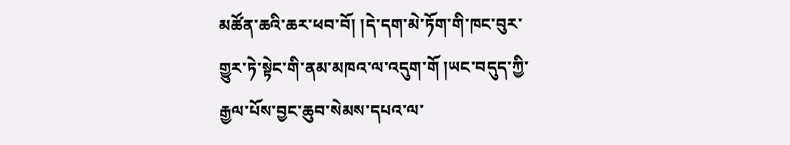མཚོན་ཆའི་ཆར་ཕབ་བོ། །དེ་དག་མེ་ཏོག་གི་ཁང་བུར་གྱུར་ཏེ་སྟེང་གི་ནམ་མཁའ་ལ་འདུག་གོ །ཡང་བདུད་ཀྱི་རྒྱལ་པོས་བྱང་ཆུབ་སེམས་དཔའ་ལ་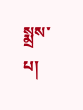སྨྲས་པ།